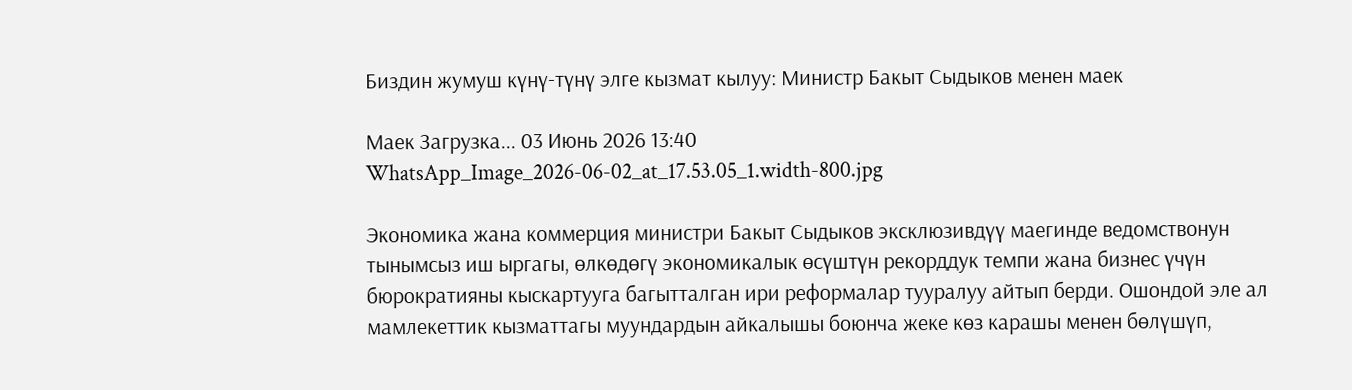Биздин жумуш күнү-түнү элге кызмат кылуу: Министр Бакыт Сыдыков менен маек

Маек Загрузка... 03 Июнь 2026 13:40
WhatsApp_Image_2026-06-02_at_17.53.05_1.width-800.jpg

Экономика жана коммерция министри Бакыт Сыдыков эксклюзивдүү маегинде ведомствонун тынымсыз иш ыргагы, өлкөдөгү экономикалык өсүштүн рекорддук темпи жана бизнес үчүн бюрократияны кыскартууга багытталган ири реформалар тууралуу айтып берди. Ошондой эле ал мамлекеттик кызматтагы муундардын айкалышы боюнча жеке көз карашы менен бөлүшүп,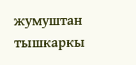жумуштан тышкаркы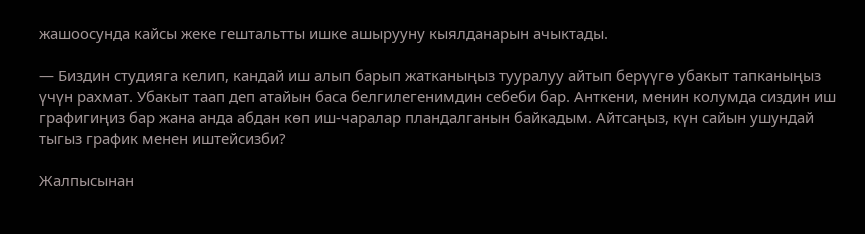жашоосунда кайсы жеке гештальтты ишке ашырууну кыялданарын ачыктады.

— Биздин студияга келип, кандай иш алып барып жатканыңыз тууралуу айтып берүүгө убакыт тапканыңыз үчүн рахмат. Убакыт таап деп атайын баса белгилегенимдин себеби бар. Анткени, менин колумда сиздин иш графигиңиз бар жана анда абдан көп иш-чаралар пландалганын байкадым. Айтсаңыз, күн сайын ушундай тыгыз график менен иштейсизби?

Жалпысынан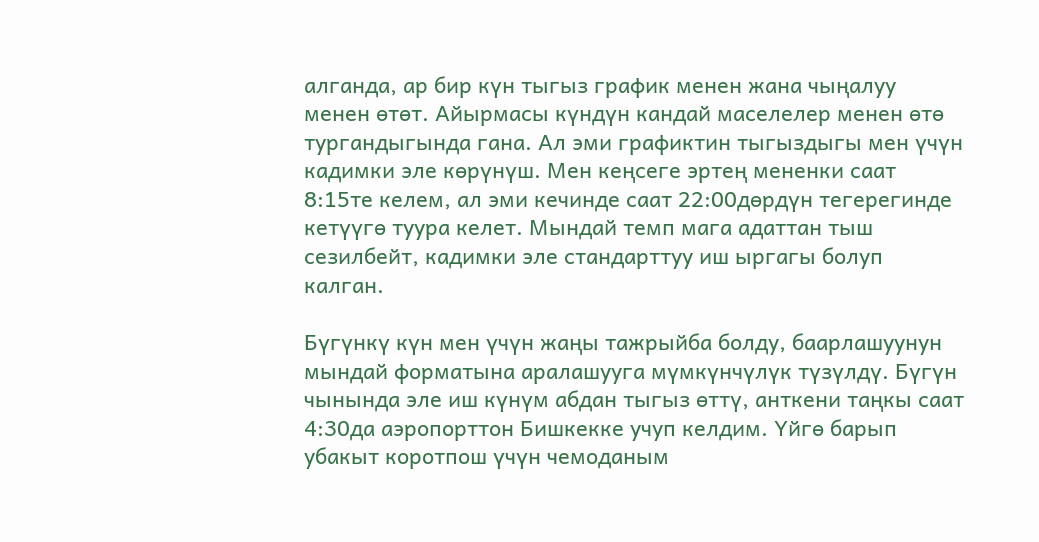алганда, ар бир күн тыгыз график менен жана чыңалуу менен өтөт. Айырмасы күндүн кандай маселелер менен өтө тургандыгында гана. Ал эми графиктин тыгыздыгы мен үчүн кадимки эле көрүнүш. Мен кеңсеге эртең мененки саат 8:15те келем, ал эми кечинде саат 22:00дөрдүн тегерегинде кетүүгө туура келет. Мындай темп мага адаттан тыш сезилбейт, кадимки эле стандарттуу иш ыргагы болуп калган.

Бүгүнкү күн мен үчүн жаңы тажрыйба болду, баарлашуунун мындай форматына аралашууга мүмкүнчүлүк түзүлдү. Бүгүн чынында эле иш күнүм абдан тыгыз өттү, анткени таңкы саат 4:30да аэропорттон Бишкекке учуп келдим. Үйгө барып убакыт коротпош үчүн чемоданым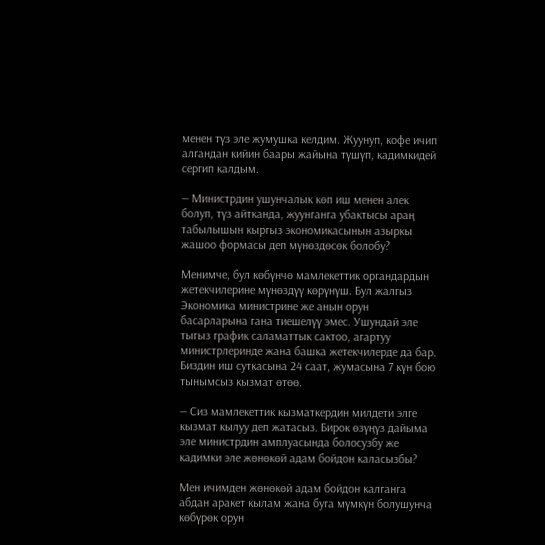менен түз эле жумушка келдим. Жуунуп, кофе ичип алгандан кийин баары жайына түшүп, кадимкидей сергип калдым.

— Министрдин ушунчалык көп иш менен алек болуп, түз айтканда, жуунганга убактысы араң табылышын кыргыз экономикасынын азыркы жашоо формасы деп мүнөздөсөк болобу?

Менимче, бул көбүнчө мамлекеттик органдардын жетекчилерине мүнөздүү көрүнүш. Бул жалгыз Экономика министрине же анын орун басарларына гана тиешелүү эмес. Ушундай эле тыгыз график саламаттык сактоо, агартуу министрлеринде жана башка жетекчилерде да бар. Биздин иш суткасына 24 саат, жумасына 7 күн бою тынымсыз кызмат өтөө.

— Сиз мамлекеттик кызматкердин милдети элге кызмат кылуу деп жатасыз. Бирок өзүңүз дайыма эле министрдин амплуасында болосузбу же кадимки эле жөнөкөй адам бойдон каласызбы?

Мен ичимден жөнөкөй адам бойдон калганга абдан аракет кылам жана буга мүмкүн болушунча көбүрөк орун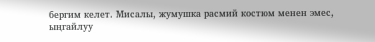бергим келет. Мисалы, жумушка расмий костюм менен эмес, ыңгайлуу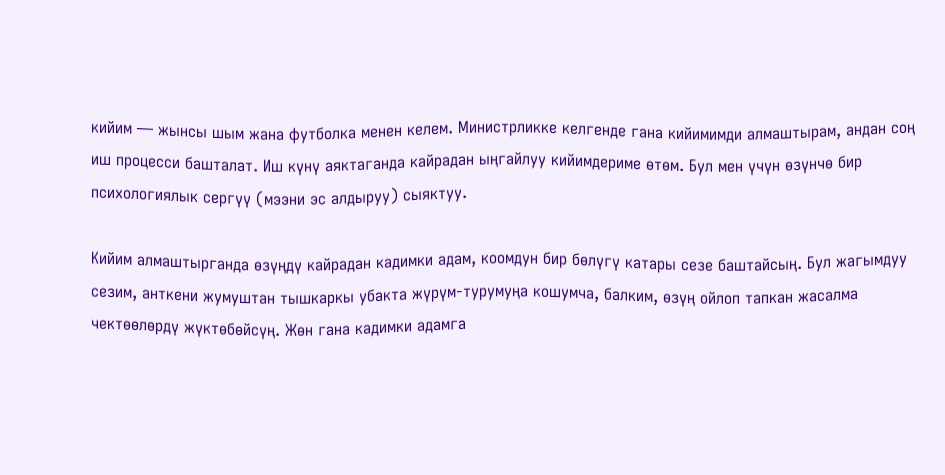кийим — жынсы шым жана футболка менен келем. Министрликке келгенде гана кийимимди алмаштырам, андан соң иш процесси башталат. Иш күнү аяктаганда кайрадан ыңгайлуу кийимдериме өтөм. Бул мен үчүн өзүнчө бир психологиялык сергүү (мээни эс алдыруу) сыяктуу.

Кийим алмаштырганда өзүңдү кайрадан кадимки адам, коомдун бир бөлүгү катары сезе баштайсың. Бул жагымдуу сезим, анткени жумуштан тышкаркы убакта жүрүм-турумуңа кошумча, балким, өзүң ойлоп тапкан жасалма чектөөлөрдү жүктөбөйсүң. Жөн гана кадимки адамга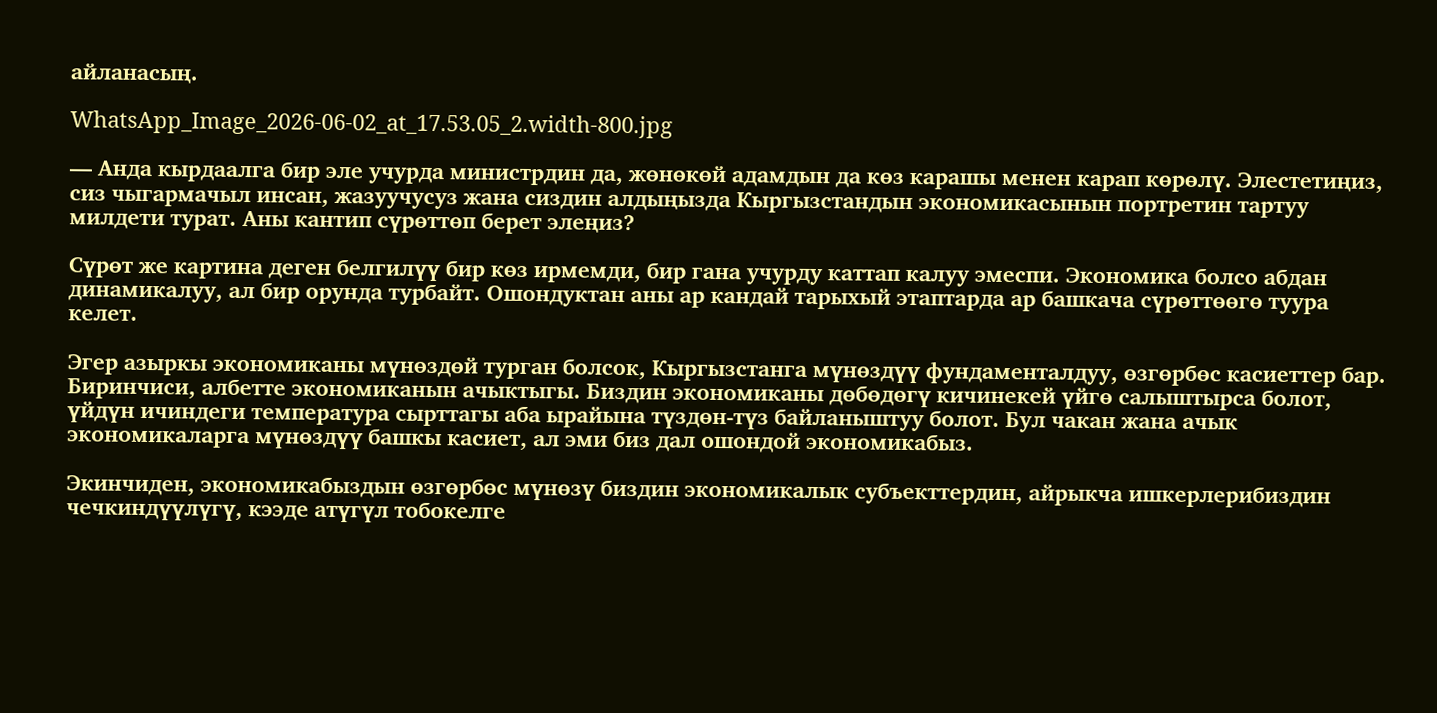айланасың.

WhatsApp_Image_2026-06-02_at_17.53.05_2.width-800.jpg

— Анда кырдаалга бир эле учурда министрдин да, жөнөкөй адамдын да көз карашы менен карап көрөлү. Элестетиңиз, сиз чыгармачыл инсан, жазуучусуз жана сиздин алдыңызда Кыргызстандын экономикасынын портретин тартуу милдети турат. Аны кантип сүрөттөп берет элеңиз?

Сүрөт же картина деген белгилүү бир көз ирмемди, бир гана учурду каттап калуу эмеспи. Экономика болсо абдан динамикалуу, ал бир орунда турбайт. Ошондуктан аны ар кандай тарыхый этаптарда ар башкача сүрөттөөгө туура келет.

Эгер азыркы экономиканы мүнөздөй турган болсок, Кыргызстанга мүнөздүү фундаменталдуу, өзгөрбөс касиеттер бар. Биринчиси, албетте экономиканын ачыктыгы. Биздин экономиканы дөбөдөгү кичинекей үйгө салыштырса болот, үйдүн ичиндеги температура сырттагы аба ырайына түздөн-түз байланыштуу болот. Бул чакан жана ачык экономикаларга мүнөздүү башкы касиет, ал эми биз дал ошондой экономикабыз.

Экинчиден, экономикабыздын өзгөрбөс мүнөзү биздин экономикалык субъекттердин, айрыкча ишкерлерибиздин чечкиндүүлүгү, кээде атүгүл тобокелге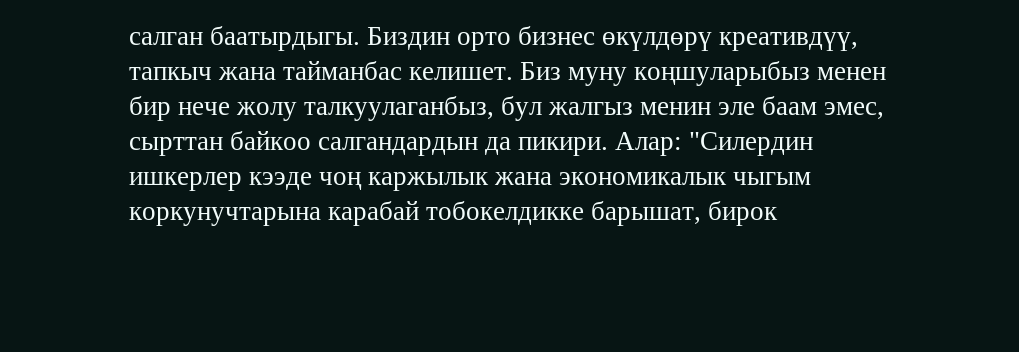салган баатырдыгы. Биздин орто бизнес өкүлдөрү креативдүү, тапкыч жана тайманбас келишет. Биз муну коңшуларыбыз менен бир нече жолу талкуулаганбыз, бул жалгыз менин эле баам эмес, сырттан байкоо салгандардын да пикири. Алар: "Силердин ишкерлер кээде чоң каржылык жана экономикалык чыгым коркунучтарына карабай тобокелдикке барышат, бирок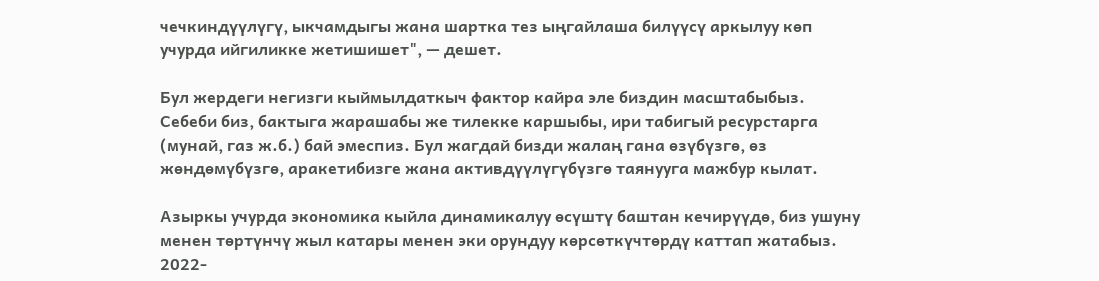чечкиндүүлүгү, ыкчамдыгы жана шартка тез ыңгайлаша билүүсү аркылуу көп учурда ийгиликке жетишишет", — дешет.

Бул жердеги негизги кыймылдаткыч фактор кайра эле биздин масштабыбыз. Себеби биз, бактыга жарашабы же тилекке каршыбы, ири табигый ресурстарга (мунай, газ ж.б.) бай эмеспиз. Бул жагдай бизди жалаң гана өзүбүзгө, өз жөндөмүбүзгө, аракетибизге жана активдүүлүгүбүзгө таянууга мажбур кылат.

Азыркы учурда экономика кыйла динамикалуу өсүштү баштан кечирүүдө, биз ушуну менен төртүнчү жыл катары менен эки орундуу көрсөткүчтөрдү каттап жатабыз. 2022-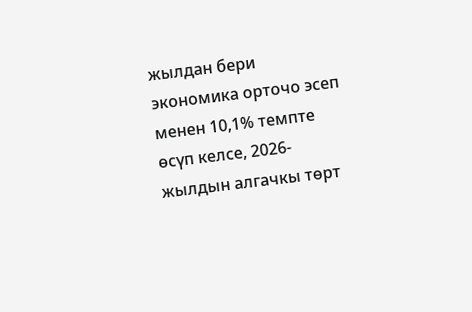жылдан бери экономика орточо эсеп менен 10,1% темпте өсүп келсе, 2026-жылдын алгачкы төрт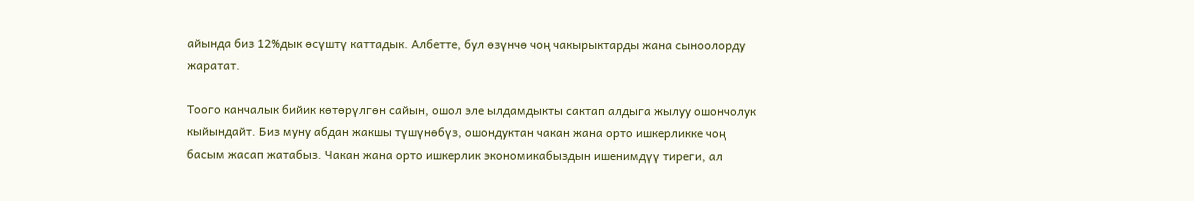айында биз 12%дык өсүштү каттадык. Албетте, бул өзүнчө чоң чакырыктарды жана сыноолорду жаратат.

Тоого канчалык бийик көтөрүлгөн сайын, ошол эле ылдамдыкты сактап алдыга жылуу ошончолук кыйындайт. Биз муну абдан жакшы түшүнөбүз, ошондуктан чакан жана орто ишкерликке чоң басым жасап жатабыз. Чакан жана орто ишкерлик экономикабыздын ишенимдүү тиреги, ал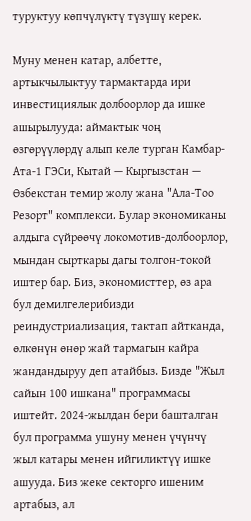туруктуу көпчүлүктү түзүшү керек.

Муну менен катар, албетте, артыкчылыктуу тармактарда ири инвестициялык долбоорлор да ишке ашырылууда: аймактык чоң өзгөрүүлөрдү алып келе турган Камбар-Ата-1 ГЭСи, Кытай — Кыргызстан — Өзбекстан темир жолу жана "Ала-Тоо Резорт" комплекси. Булар экономиканы алдыга сүйрөөчү локомотив-долбоорлор, мындан сырткары дагы толгон-токой иштер бар. Биз, экономисттер, өз ара бул демилгелерибизди реиндустриализация, тактап айтканда, өлкөнүн өнөр жай тармагын кайра жандандыруу деп атайбыз. Бизде "Жыл сайын 100 ишкана" программасы иштейт. 2024-жылдан бери башталган бул программа ушуну менен үчүнчү жыл катары менен ийгиликтүү ишке ашууда. Биз жеке секторго ишеним артабыз, ал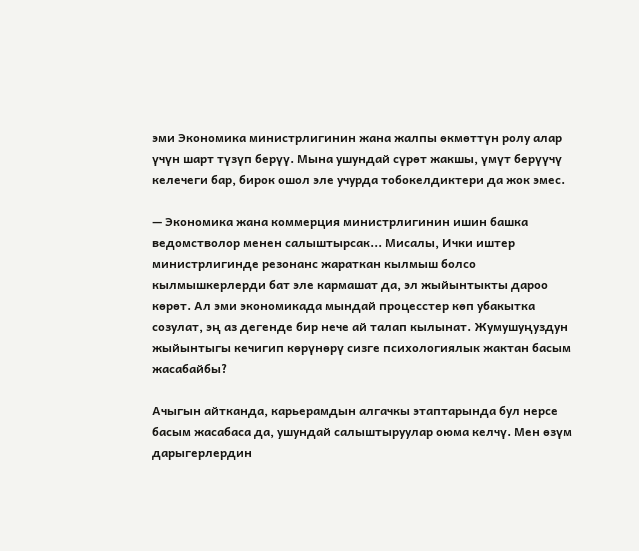эми Экономика министрлигинин жана жалпы өкмөттүн ролу алар үчүн шарт түзүп берүү. Мына ушундай сүрөт жакшы, үмүт берүүчү келечеги бар, бирок ошол эле учурда тобокелдиктери да жок эмес.

— Экономика жана коммерция министрлигинин ишин башка ведомстволор менен салыштырсак... Мисалы, Ички иштер министрлигинде резонанс жараткан кылмыш болсо кылмышкерлерди бат эле кармашат да, эл жыйынтыкты дароо көрөт. Ал эми экономикада мындай процесстер көп убакытка созулат, эң аз дегенде бир нече ай талап кылынат. Жумушуңуздун жыйынтыгы кечигип көрүнөрү сизге психологиялык жактан басым жасабайбы?

Ачыгын айтканда, карьерамдын алгачкы этаптарында бул нерсе басым жасабаса да, ушундай салыштыруулар оюма келчү. Мен өзүм дарыгерлердин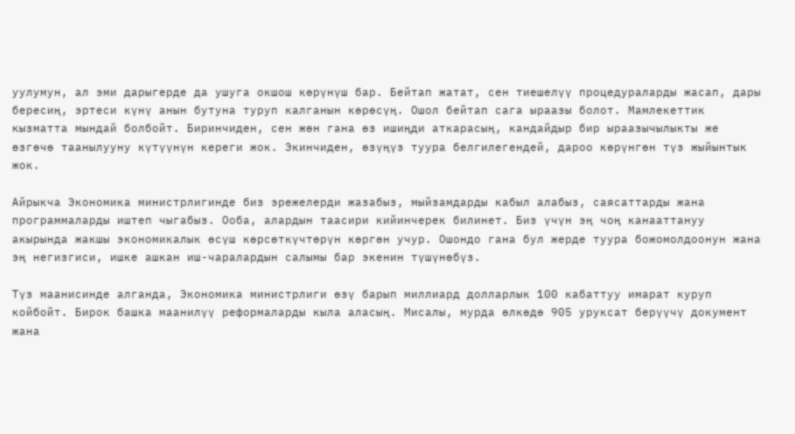уулумун, ал эми дарыгерде да ушуга окшош көрүнүш бар. Бейтап жатат, сен тиешелүү процедураларды жасап, дары бересиң, эртеси күнү анын бутуна туруп калганын көрөсүң. Ошол бейтап сага ыраазы болот. Мамлекеттик кызматта мындай болбойт. Биринчиден, сен жөн гана өз ишиңди аткарасың, кандайдыр бир ыраазычылыкты же өзгөчө таанылууну күтүүнүн кереги жок. Экинчиден, өзүңүз туура белгилегендей, дароо көрүнгөн түз жыйынтык жок.

Айрыкча Экономика министрлигинде биз эрежелерди жазабыз, мыйзамдарды кабыл алабыз, саясаттарды жана программаларды иштеп чыгабыз. Ооба, алардын таасири кийинчерек билинет. Биз үчүн эң чоң канааттануу акырында жакшы экономикалык өсүш көрсөткүчтөрүн көргөн учур. Ошондо гана бул жерде туура божомолдоонун жана эң негизгиси, ишке ашкан иш-чаралардын салымы бар экенин түшүнөбүз.

Түз маанисинде алганда, Экономика министрлиги өзү барып миллиард долларлык 100 кабаттуу имарат куруп койбойт. Бирок башка маанилүү реформаларды кыла аласың. Мисалы, мурда өлкөдө 905 уруксат берүүчү документ жана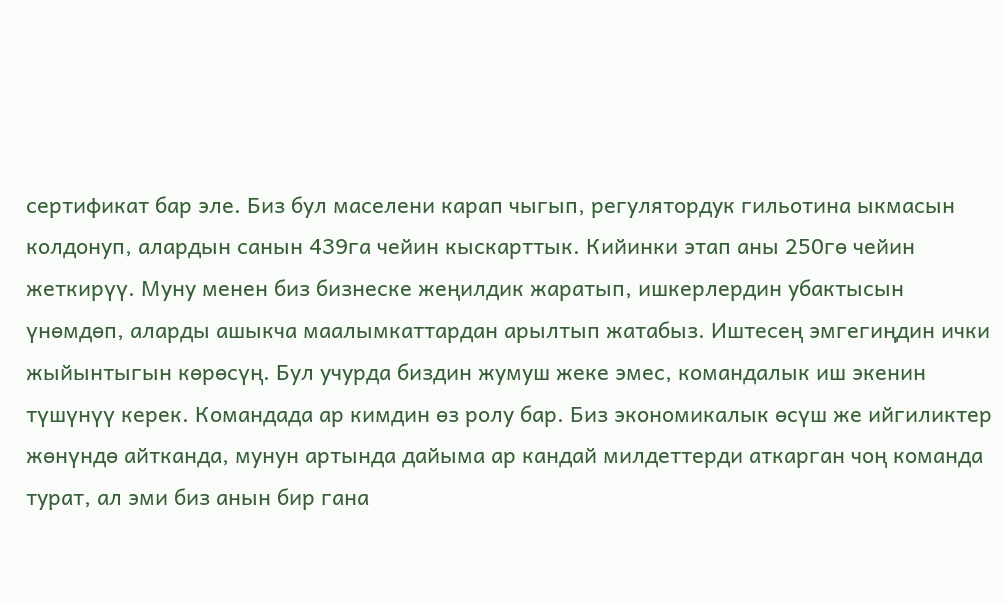сертификат бар эле. Биз бул маселени карап чыгып, регулятордук гильотина ыкмасын колдонуп, алардын санын 439га чейин кыскарттык. Кийинки этап аны 250гө чейин жеткирүү. Муну менен биз бизнеске жеңилдик жаратып, ишкерлердин убактысын үнөмдөп, аларды ашыкча маалымкаттардан арылтып жатабыз. Иштесең эмгегиңдин ички жыйынтыгын көрөсүң. Бул учурда биздин жумуш жеке эмес, командалык иш экенин түшүнүү керек. Командада ар кимдин өз ролу бар. Биз экономикалык өсүш же ийгиликтер жөнүндө айтканда, мунун артында дайыма ар кандай милдеттерди аткарган чоң команда турат, ал эми биз анын бир гана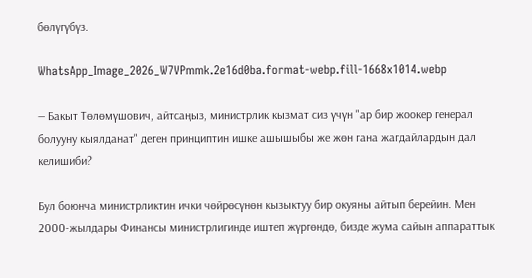бөлүгүбүз.

WhatsApp_Image_2026_W7VPmmk.2e16d0ba.format-webp.fill-1668x1014.webp

— Бакыт Төлөмүшович, айтсаңыз, министрлик кызмат сиз үчүн "ар бир жоокер генерал болууну кыялданат" деген принциптин ишке ашышыбы же жөн гана жагдайлардын дал келишиби?

Бул боюнча министрликтин ички чөйрөсүнөн кызыктуу бир окуяны айтып берейин. Мен 2000-жылдары Финансы министрлигинде иштеп жүргөндө, бизде жума сайын аппараттык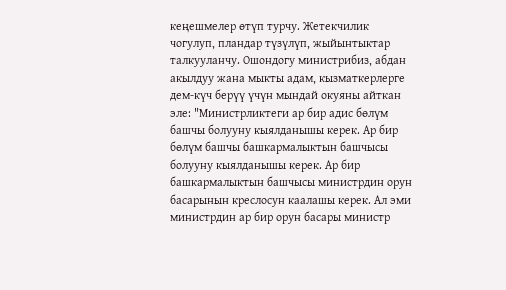кеңешмелер өтүп турчу. Жетекчилик чогулуп, пландар түзүлүп, жыйынтыктар талкууланчу. Ошондогу министрибиз, абдан акылдуу жана мыкты адам, кызматкерлерге дем-күч берүү үчүн мындай окуяны айткан эле: "Министрликтеги ар бир адис бөлүм башчы болууну кыялданышы керек. Ар бир бөлүм башчы башкармалыктын башчысы болууну кыялданышы керек. Ар бир башкармалыктын башчысы министрдин орун басарынын креслосун каалашы керек. Ал эми министрдин ар бир орун басары министр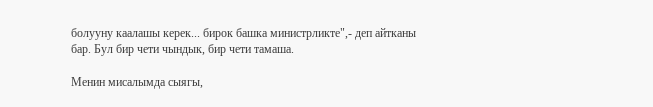болууну каалашы керек... бирок башка министрликте",- деп айтканы бар. Бул бир чети чындык, бир чети тамаша.

Менин мисалымда сыягы,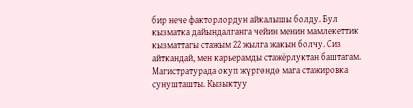бир нече факторлордун айкалышы болду. Бул кызматка дайындалганга чейин менин мамлекеттик кызматтагы стажым 22 жылга жакын болчу. Сиз айткандай, мен карьерамды стажёрлуктан баштагам. Магистратурада окуп жүргөндө мага стажировка сунушташты. Кызыктуу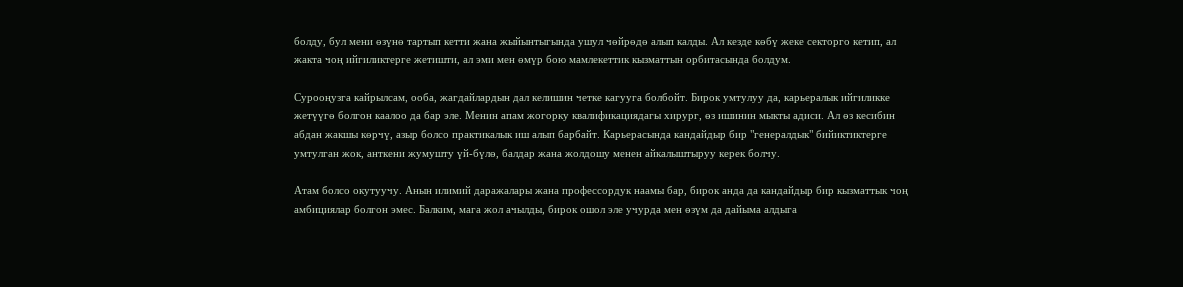болду, бул мени өзүнө тартып кетти жана жыйынтыгында ушул чөйрөдө алып калды. Ал кезде көбү жеке секторго кетип, ал жакта чоң ийгиликтерге жетишти, ал эми мен өмүр бою мамлекеттик кызматтын орбитасында болдум.

Сурооңузга кайрылсам, ооба, жагдайлардын дал келишин четке кагууга болбойт. Бирок умтулуу да, карьералык ийгиликке жетүүгө болгон каалоо да бар эле. Менин апам жогорку квалификациядагы хирург, өз ишинин мыкты адиси. Ал өз кесибин абдан жакшы көрчү, азыр болсо практикалык иш алып барбайт. Карьерасында кандайдыр бир "генералдык" бийиктиктерге умтулган жок, анткени жумушту үй-бүлө, балдар жана жолдошу менен айкалыштыруу керек болчу.

Атам болсо окутуучу. Анын илимий даражалары жана профессордук наамы бар, бирок анда да кандайдыр бир кызматтык чоң амбициялар болгон эмес. Балким, мага жол ачылды, бирок ошол эле учурда мен өзүм да дайыма алдыга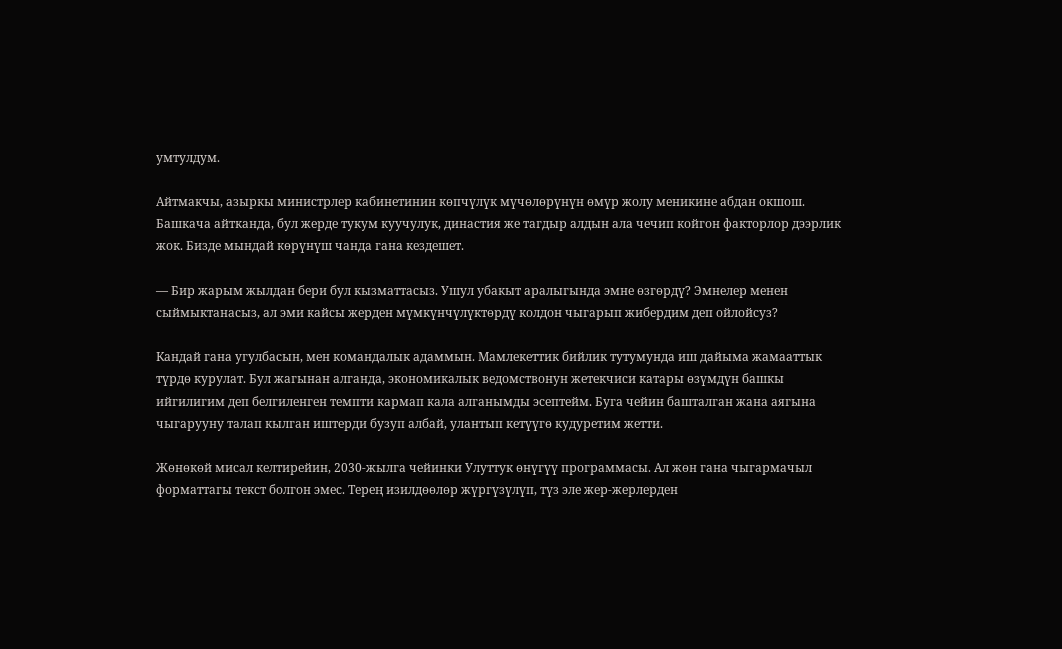умтулдум.

Айтмакчы, азыркы министрлер кабинетинин көпчүлүк мүчөлөрүнүн өмүр жолу меникине абдан окшош. Башкача айтканда, бул жерде тукум куучулук, династия же тагдыр алдын ала чечип койгон факторлор дээрлик жок. Бизде мындай көрүнүш чанда гана кездешет.

— Бир жарым жылдан бери бул кызматтасыз. Ушул убакыт аралыгында эмне өзгөрдү? Эмнелер менен сыймыктанасыз, ал эми кайсы жерден мүмкүнчүлүктөрдү колдон чыгарып жибердим деп ойлойсуз?

Кандай гана угулбасын, мен командалык адаммын. Мамлекеттик бийлик тутумунда иш дайыма жамааттык түрдө курулат. Бул жагынан алганда, экономикалык ведомствонун жетекчиси катары өзүмдүн башкы ийгилигим деп белгиленген темпти кармап кала алганымды эсептейм. Буга чейин башталган жана аягына чыгарууну талап кылган иштерди бузуп албай, улантып кетүүгө кудуретим жетти.

Жөнөкөй мисал келтирейин, 2030-жылга чейинки Улуттук өнүгүү программасы. Ал жөн гана чыгармачыл форматтагы текст болгон эмес. Терең изилдөөлөр жүргүзүлүп, түз эле жер-жерлерден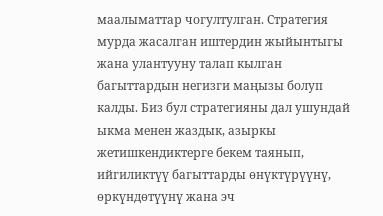маалыматтар чогултулган. Стратегия мурда жасалган иштердин жыйынтыгы жана улантууну талап кылган багыттардын негизги маңызы болуп калды. Биз бул стратегияны дал ушундай ыкма менен жаздык, азыркы жетишкендиктерге бекем таянып, ийгиликтүү багыттарды өнүктүрүүнү, өркүндөтүүнү жана эч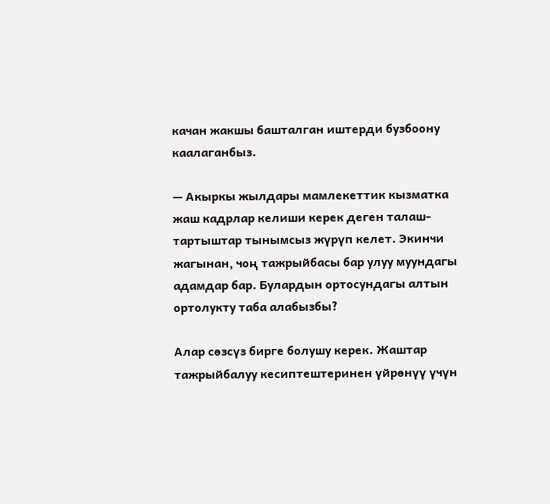качан жакшы башталган иштерди бузбоону каалаганбыз.

— Акыркы жылдары мамлекеттик кызматка жаш кадрлар келиши керек деген талаш-тартыштар тынымсыз жүрүп келет. Экинчи жагынан, чоң тажрыйбасы бар улуу муундагы адамдар бар. Булардын ортосундагы алтын ортолукту таба алабызбы?

Алар сөзсүз бирге болушу керек. Жаштар тажрыйбалуу кесиптештеринен үйрөнүү үчүн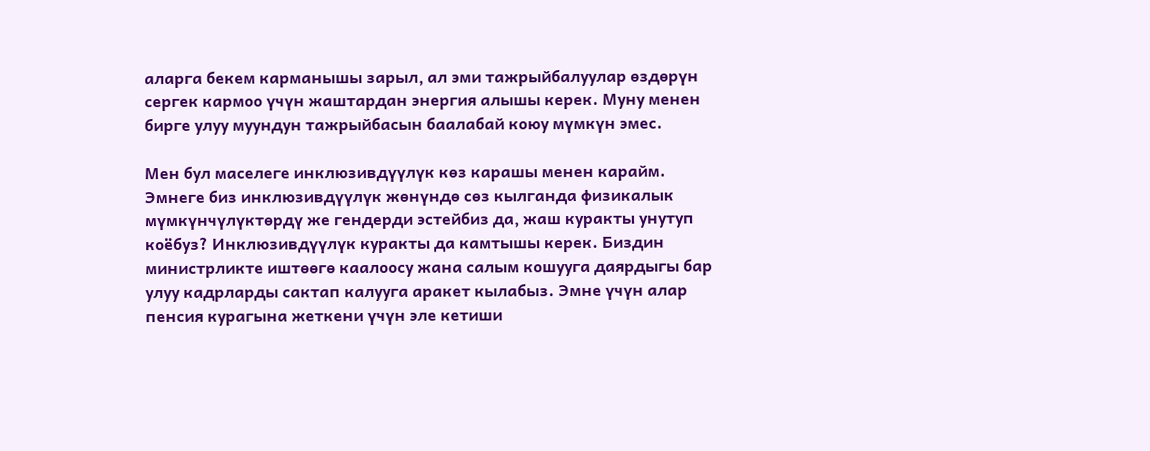аларга бекем карманышы зарыл, ал эми тажрыйбалуулар өздөрүн сергек кармоо үчүн жаштардан энергия алышы керек. Муну менен бирге улуу муундун тажрыйбасын баалабай коюу мүмкүн эмес.

Мен бул маселеге инклюзивдүүлүк көз карашы менен карайм. Эмнеге биз инклюзивдүүлүк жөнүндө сөз кылганда физикалык мүмкүнчүлүктөрдү же гендерди эстейбиз да, жаш куракты унутуп коёбуз? Инклюзивдүүлүк куракты да камтышы керек. Биздин министрликте иштөөгө каалоосу жана салым кошууга даярдыгы бар улуу кадрларды сактап калууга аракет кылабыз. Эмне үчүн алар пенсия курагына жеткени үчүн эле кетиши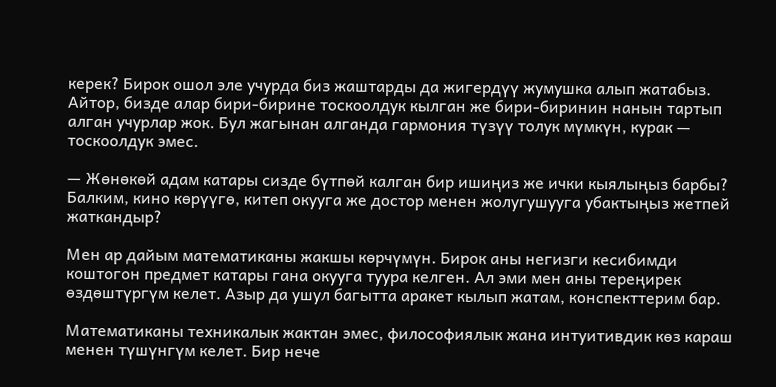керек? Бирок ошол эле учурда биз жаштарды да жигердүү жумушка алып жатабыз. Айтор, бизде алар бири-бирине тоскоолдук кылган же бири-биринин нанын тартып алган учурлар жок. Бул жагынан алганда гармония түзүү толук мүмкүн, курак — тоскоолдук эмес.

— Жөнөкөй адам катары сизде бүтпөй калган бир ишиңиз же ички кыялыңыз барбы? Балким, кино көрүүгө, китеп окууга же достор менен жолугушууга убактыңыз жетпей жаткандыр?

Мен ар дайым математиканы жакшы көрчүмүн. Бирок аны негизги кесибимди коштогон предмет катары гана окууга туура келген. Ал эми мен аны тереңирек өздөштүргүм келет. Азыр да ушул багытта аракет кылып жатам, конспекттерим бар.

Математиканы техникалык жактан эмес, философиялык жана интуитивдик көз караш менен түшүнгүм келет. Бир нече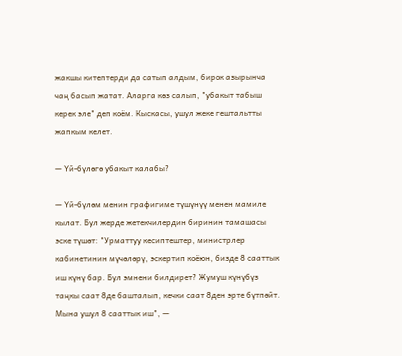жакшы китептерди да сатып алдым, бирок азырынча чаң басып жатат. Аларга көз салып, "убакыт табыш керек эле" деп коём. Кыскасы, ушул жеке гештальтты жапкым келет.

— Үй-бүлөгө убакыт калабы?

— Үй-бүлөм менин графигиме түшүнүү менен мамиле кылат. Бул жерде жетекчилердин биринин тамашасы эске түшөт: "Урматтуу кесиптештер, министрлер кабинетинин мүчөлөрү, эскертип коёюн, бизде 8 сааттык иш күнү бар. Бул эмнени билдирет? Жумуш күнүбүз таңкы саат 8де башталып, кечки саат 8ден эрте бүтпөйт. Мына ушул 8 сааттык иш", —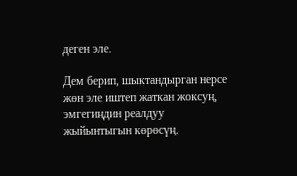деген эле.

Дем берип, шыктандырган нерсе жөн эле иштеп жаткан жоксуң, эмгегиңдин реалдуу жыйынтыгын көрөсүң.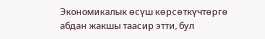Экономикалык өсүш көрсөткүчтөргө абдан жакшы таасир этти, бул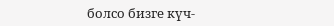болсо бизге күч-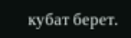кубат берет.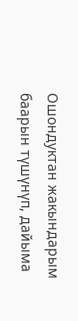Ошондуктан жакындарым баарын түшүнүп, дайыма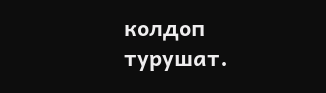колдоп турушат.